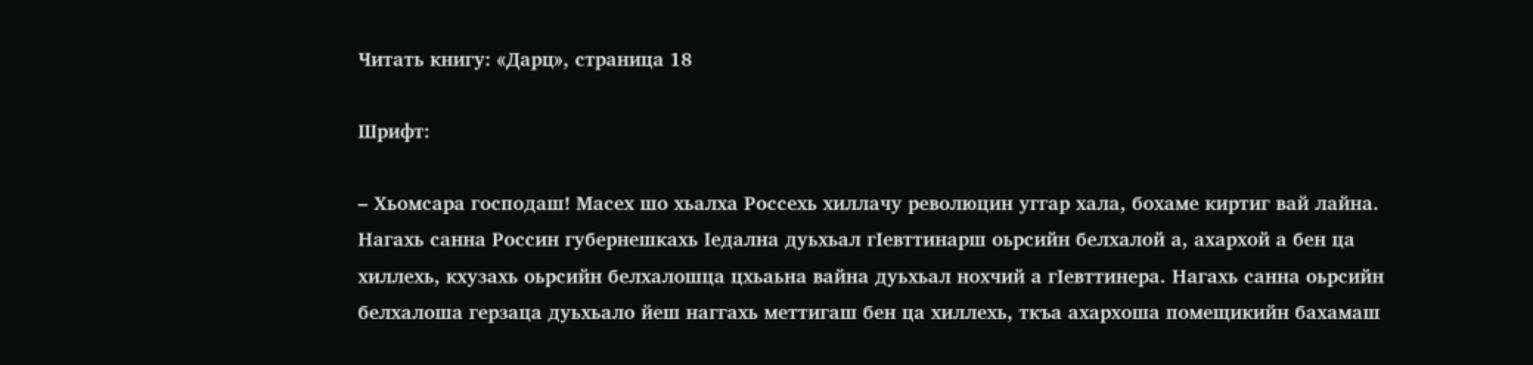Читать книгу: «Дарц», страница 18

Шрифт:

– Хьомсара господаш! Масех шо хьалха Россехь хиллачу революцин уггар хала, бохаме киртиг вай лайна. Нагахь санна Россин губернешкахь Iедална дуьхьал гIевттинарш оьрсийн белхалой а, ахархой а бен ца хиллехь, кхузахь оьрсийн белхалошца цхьаьна вайна дуьхьал нохчий а гIевттинера. Нагахь санна оьрсийн белхалоша герзаца дуьхьало йеш наггахь меттигаш бен ца хиллехь, ткъа ахархоша помещикийн бахамаш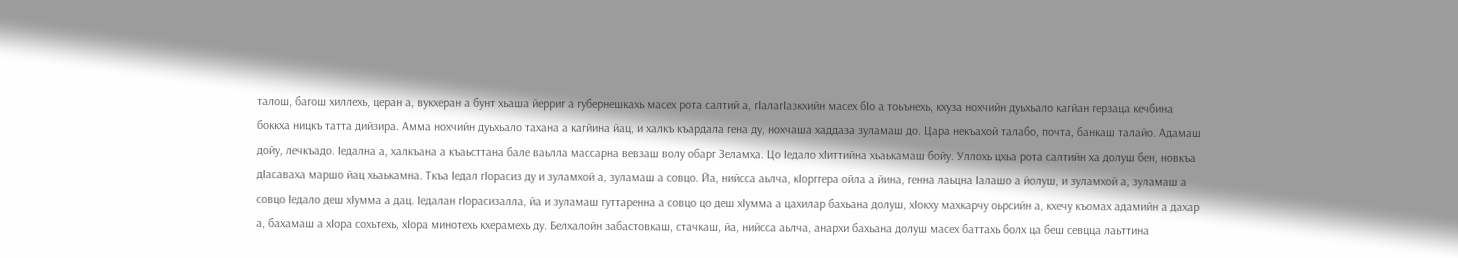талош, багош хиллехь, церан а, вукхеран а бунт хьаша йерриг а губернешкахь масех рота салтий а, гIалагIазкхийн масех бIо а тоьънехь, кхуза нохчийн дуьхьало кагйан герзаца кечбина боккха ницкъ татта дийзира. Амма нохчийн дуьхьало тахана а кагйина йац, и халкъ къардала гена ду, нохчаша хаддаза зуламаш до. Цара некъахой талабо, почта, банкаш талайо. Адамаш дойу, лечкъадо. Iедална а, халкъана а къаьсттана бале ваьлла массарна вевзаш волу обарг Зеламха. Цо Iедало хIиттийна хьаькамаш бойу. Уллохь цхьа рота салтийн ха долуш бен, новкъа дIасаваха маршо йац хьаькамна. Ткъа Iедал гIорасиз ду и зуламхой а, зуламаш а совцо. Йа, нийсса аьлча, кIорггера ойла а йина, генна лаьцна Iалашо а йолуш, и зуламхой а, зуламаш а совцо Iедало деш хIумма а дац. Iедалан гIорасизалла, йа и зуламаш гуттаренна а совцо цо деш хIумма а цахилар бахьана долуш, хIокху махкарчу оьрсийн а, кхечу къомах адамийн а дахар а, бахамаш а хIора сохьтехь, хIора минотехь кхерамехь ду. Белхалойн забастовкаш, стачкаш, йа, нийсса аьлча, анархи бахьана долуш масех баттахь болх ца беш севцца лаьттина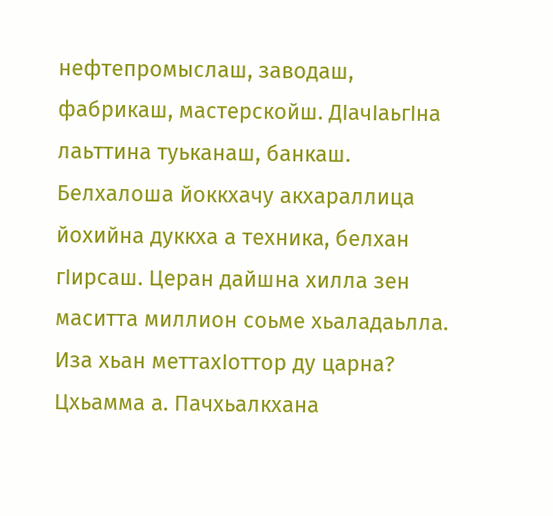нефтепромыслаш, заводаш, фабрикаш, мастерскойш. ДIачIаьгIна лаьттина туьканаш, банкаш. Белхалоша йоккхачу акхараллица йохийна дуккха а техника, белхан гIирсаш. Церан дайшна хилла зен маситта миллион соьме хьаладаьлла. Иза хьан меттахIоттор ду царна? Цхьамма а. Пачхьалкхана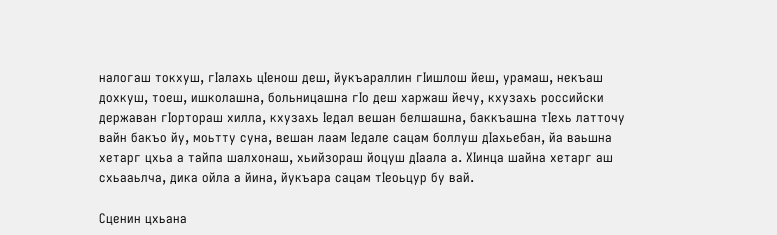налогаш токхуш, гIалахь цIенош деш, йукъараллин гIишлош йеш, урамаш, некъаш дохкуш, тоеш, ишколашна, больницашна гIо деш харжаш йечу, кхузахь российски державан гIортораш хилла, кхузахь Iедал вешан белшашна, баккъашна тIехь латточу вайн бакъо йу, моьтту суна, вешан лаам Iедале сацам боллуш дIахьебан, йа ваьшна хетарг цхьа а тайпа шалхонаш, хьийзораш йоцуш дIаала а. ХIинца шайна хетарг аш схьааьлча, дика ойла а йина, йукъара сацам тIеоьцур бу вай.

Сценин цхьана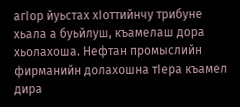агIор йуьстах хIоттийнчу трибуне хьала а буьйлуш, къамелаш дора хьолахоша. Нефтан промыслийн фирманийн долахошна тIера къамел дира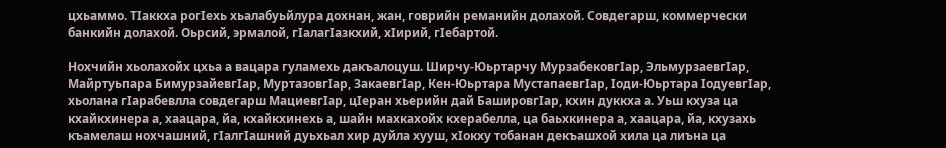цхьаммо. ТIаккха рогIехь хьалабуьйлура дохнан, жан, говрийн реманийн долахой. Совдегарш, коммерчески банкийн долахой. Оьрсий, эрмалой, гIалагIазкхий, хIирий, гIебартой.

Нохчийн хьолахойх цхьа а вацара гуламехь дакъалоцуш. Ширчу-Юьртарчу МурзабековгIар, ЭльмурзаевгIар, Майртуьпара БимурзайевгIар, МуртазовгIар, ЗакаевгIар, Кен-Юьртара МустапаевгIар, Iоди-Юьртара IодуeвгIap, хьолана гIарабевлла совдегарш МациевгIар, цIеран хьерийн дай БашировгIар, кхин дуккха а. Уьш кхуза ца кхайкхинера а, хаацара, йа, кхайкхинехь а, шайн махкахойх кхерабелла, ца баьхкинера а, хаацара, йа, кхузахь къамелаш нохчашний, гIалгIашний дуьхьал хир дуйла хууш, хIокху тобанан декъашхой хила ца лиъна ца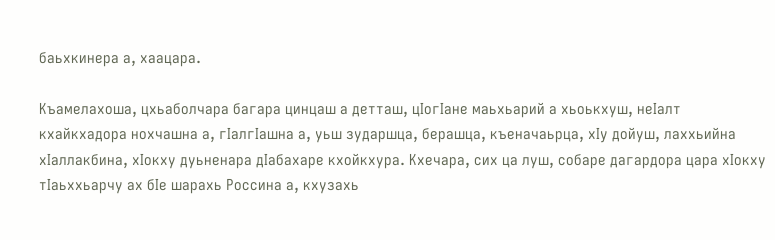баьхкинера а, хаацара.

Къамелахоша, цхьаболчара багара цинцаш а детташ, цIогIане маьхьарий а хьоькхуш, неIалт кхайкхадора нохчашна а, гIалгIашна а, уьш зударшца, берашца, къеначаьрца, хIy дойуш, лаххьийна хIаллакбина, хIокху дуьненара дIабахаре кхойкхура. Кхечара, сих ца луш, собаре дагардора цара хIокху тIаьххьарчу ах бIе шарахь Россина а, кхузахь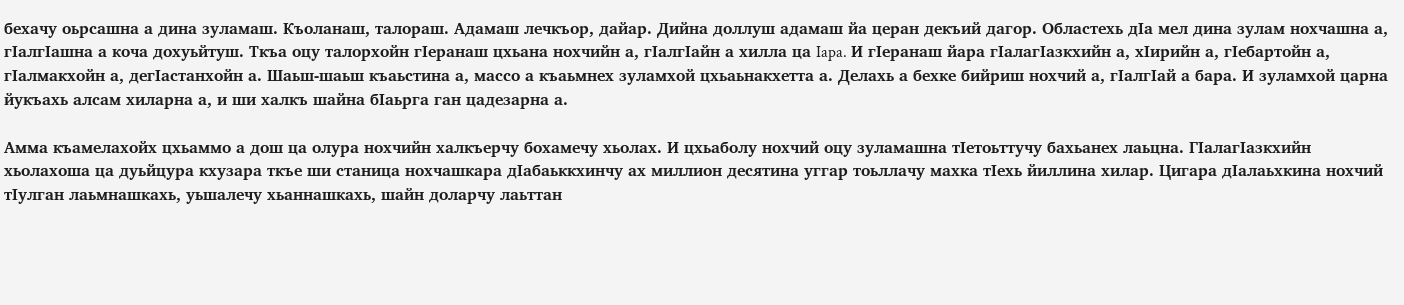бехачу оьрсашна а дина зуламаш. Къоланаш, талораш. Адамаш лечкъор, дайар. Дийна доллуш адамаш йа церан декъий дагор. Областехь дIа мел дина зулам нохчашна а, гIалгIашна а коча дохуьйтуш. Ткъа оцу талорхойн гIеранаш цхьана нохчийн а, гIалгIайн а хилла ца Iapa. И гIеранаш йара гIалагIазкхийн а, хIирийн а, гIебартойн а, гIалмакхойн а, дегIастанхойн а. Шаьш-шаьш къаьстина а, массо а къаьмнех зуламхой цхьаьнакхетта а. Делахь а бехке бийриш нохчий а, гIалгIай а бара. И зуламхой царна йукъахь алсам хиларна а, и ши халкъ шайна бIаьрга ган цадезарна а.

Амма къамелахойх цхьаммо а дош ца олура нохчийн халкъерчу бохамечу хьолах. И цхьаболу нохчий оцу зуламашна тIетоьттучу бахьанех лаьцна. ГIалагIазкхийн хьолахоша ца дуьйцура кхузара ткъе ши станица нохчашкара дIабаьккхинчу ах миллион десятина уггар тоьллачу махка тIехь йиллина хилар. Цигара дIалаьхкина нохчий тIулган лаьмнашкахь, уьшалечу хьаннашкахь, шайн доларчу лаьттан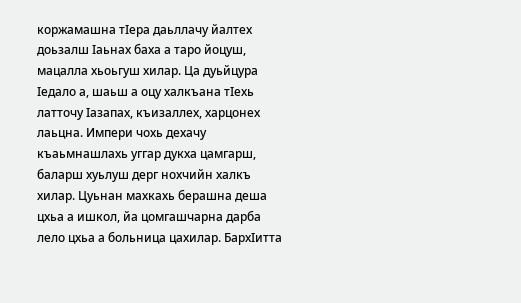коржамашна тIера даьллачу йалтех доьзалш Iаьнах баха а таро йоцуш, мацалла хьоьгуш хилар. Ца дуьйцура Iедало а, шаьш а оцу халкъана тIехь латточу Iазапах, къизаллех, харцонех лаьцна. Импери чохь дехачу къаьмнашлахь уггар дукха цамгарш, баларш хуьлуш дерг нохчийн халкъ хилар. Цуьнан махкахь берашна деша цхьа а ишкол, йа цомгашчарна дарба лело цхьа а больница цахилар. БapхIитта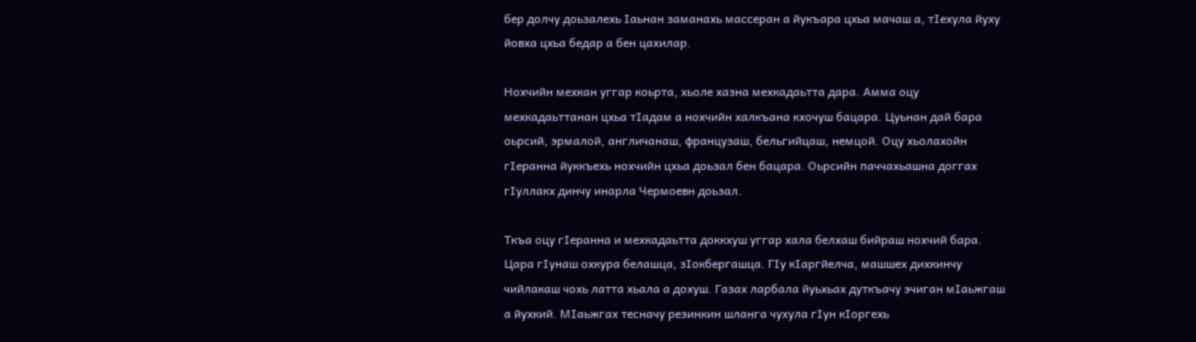бер долчу доьзалехь Iаьнан заманахь массеран а йукъара цхьа мачаш а, тIехула йуху йовха цхьа бедар а бен цахилар.

Нохчийн мехкан уггар коьрта, хьоле хазна мехкадаьтта дара. Амма оцу мехкадаьттанан цхьа тIaдaм а нохчийн халкъана кхочуш бацара. Цуьнан дай бара оьрсий, эрмалой, англичанаш, французаш, бельгийцаш, немцой. Оцу хьолахойн гIеранна йуккъехь нохчийн цхьа доьзал бен бацара. Оьрсийн паччахьашна доггах гIуллакх динчу инарла Чермоевн доьзал.

Ткъа оцу гIеранна и мехкадаьтта доккхуш уггар хала белхаш бийраш нохчий бара. Цара гIунаш охкура белашца, зIокбергашца. ГIу кIаргйелча, машшех дихкинчу чийлакаш чохь латта хьала а дохуш. Газах ларбала йуьхьах дуткъачу эчиган мIаьжгаш а йухкий. МIаьжгах тесначу резинкин шланга чухула гIун кIоргехь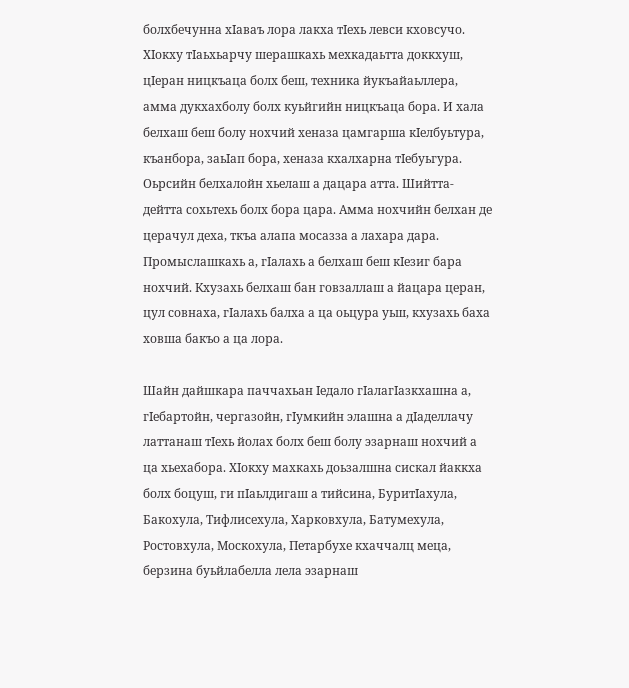болхбечунна хIаваъ лора лакха тIехь левси кховсучо. ХIокху тIаьхьарчу шерашкахь мехкадаьтта доккхуш, цIеран ницкъаца болх беш, техника йукъайаьллера, амма дукхахболу болх куьйгийн ницкъаца бора. И хала белхаш беш болу нохчий хеназа цамгарша кIелбуьтура, къанбора, заьIап бора, хеназа кхалхарна тIебуьгура. Оьрсийн белхалойн хьелаш а дацара атта. Шийтта-дейтта сохьтехь болх бора цара. Амма нохчийн белхан де церачул деха, ткъа алапа мосазза а лахара дара. Промыслашкахь а, гIалахь а белхаш беш кIезиг бара нохчий. Кхузахь белхаш бан говзаллаш а йацара церан, цул совнаха, гIалахь балха а ца оьцура уьш, кхузахь баха ховша бакъо а ца лора.

Шайн дайшкара паччахьан Iедало гIалагIазкхашна а, гIебартойн, чергазойн, гIумкийн элашна а дIаделлачу латтанаш тIехь йолах болх беш болу эзарнаш нохчий а ца хьехабора. ХIокху махкахь доьзалшна сискал йаккха болх боцуш, ги пIаьлдигаш а тийсина, БуритIахула, Бакохула, Тифлисехула, Харковхула, Батумехула, Ростовхула, Москохула, Петарбухе кхаччалц меца, берзина буьйлабелла лела эзарнаш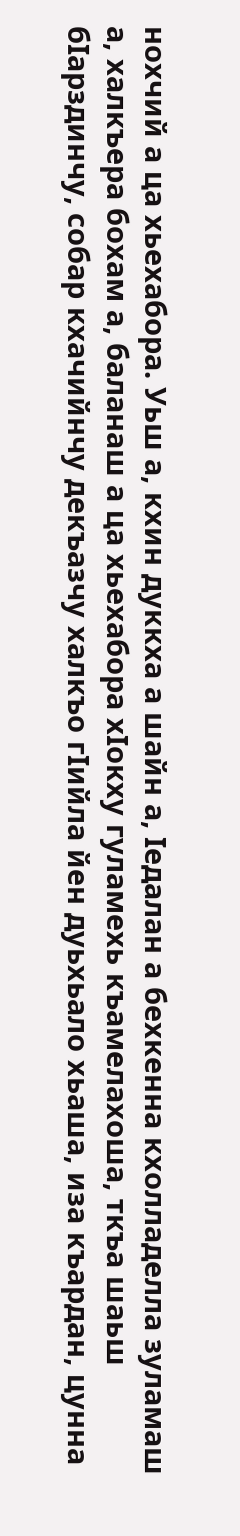нохчий а ца хьехабора. Уьш а, кхин дуккха а шайн а, Iедалан а бехкенна кхолладелла зуламаш а, халкъера бохам а, баланаш а ца хьехабора хIокху гуламехь къамелахоша, ткъа шаьш бIарздинчу, собар кхачийнчу декъазчу халкъо гIийла йен дуьхьало хьаша, иза къардан, цунна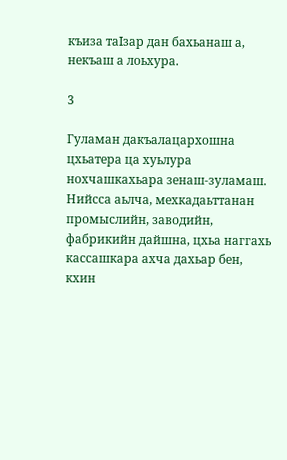къиза таIзар дан бахьанаш а, некъаш а лоьхура.

3

Гуламан дакъалацархошна цхьатера ца хуьлура нохчашкахьара зенаш-зуламаш. Нийсса аьлча, мехкадаьттанан промыслийн, заводийн, фабрикийн дайшна, цхьа наггахь кассашкара ахча дахьар бен, кхин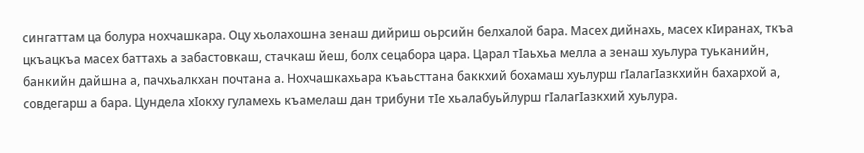сингаттам ца болура нохчашкара. Оцу хьолахошна зенаш дийриш оьрсийн белхалой бара. Масех дийнахь, масех кIиранах, ткъа цкъацкъа масех баттахь а забастовкаш, стачкаш йеш, болх сецабора цара. Царал тIаьхьа мелла а зенаш хуьлура туьканийн, банкийн дайшна а, пачхьалкхан почтана а. Нохчашкахьара къаьсттана баккхий бохамаш хуьлурш гIалагIазкхийн бахархой а, совдегарш а бара. Цундела хIокху гуламехь къамелаш дан трибуни тIе хьалабуьйлурш гIалагIазкхий хуьлура.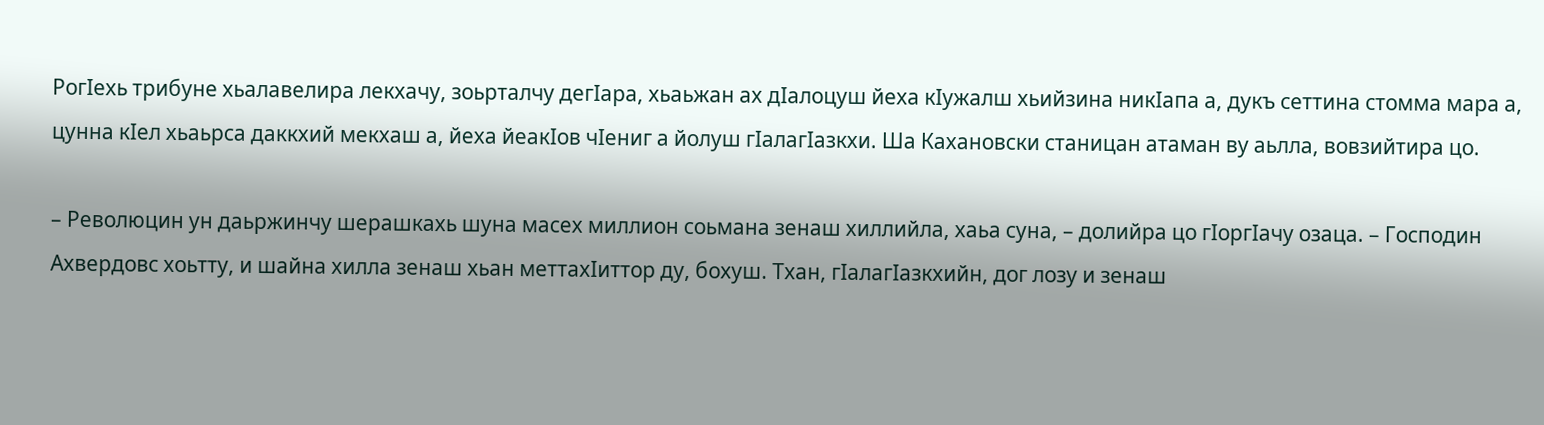РогIехь трибуне хьалавелира лекхачу, зоьрталчу дегIара, хьаьжан ах дIалоцуш йеха кIужалш хьийзина никIапа а, дукъ сеттина стомма мара а, цунна кIел хьаьрса даккхий мекхаш а, йеха йеакIов чIениг а йолуш гIалагIазкхи. Ша Кахановски станицан атаман ву аьлла, вовзийтира цо.

– Революцин ун даьржинчу шерашкахь шуна масех миллион соьмана зенаш хиллийла, хаьа суна, – долийра цо гIоргIачу озаца. – Господин Ахвердовс хоьтту, и шайна хилла зенаш хьан меттахIиттор ду, бохуш. Тхан, гIалагIазкхийн, дог лозу и зенаш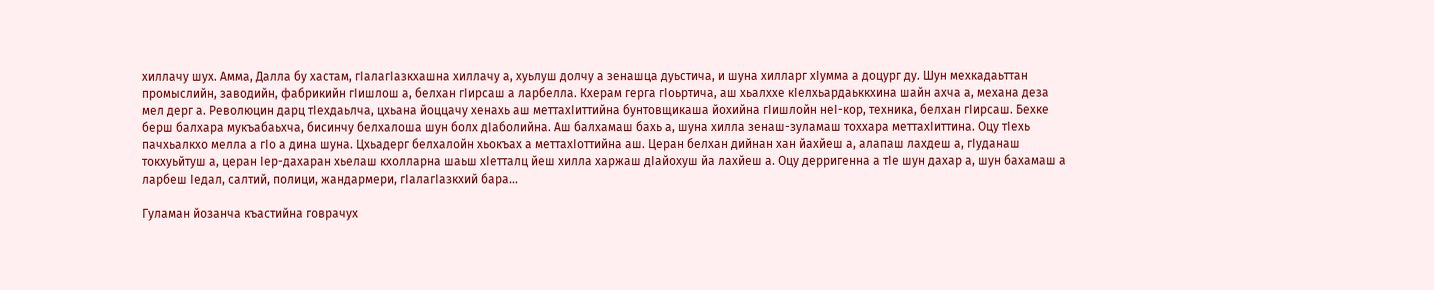хиллачу шух. Амма, Далла бу хастам, гIалагIазкхашна хиллачу а, хуьлуш долчу а зенашца дуьстича, и шуна хилларг хIумма а доцург ду. Шун мехкадаьттан промыслийн, заводийн, фабрикийн гIишлош а, белхан гIирсаш а ларбелла. Кхерам гepгa гIоьртича, аш хьалххе кIелхьардаьккхина шайн ахча а, механа деза мел дерг а. Революцин дарц тIехдаьлча, цхьана йоццачу хенахь аш меттахIиттийна бунтовщикаша йохийна гIишлойн неI-кор, техника, белхан гIирсаш. Бехке берш балхара мукъабаьхча, бисинчу белхалоша шун болх дIаболийна. Аш балхамаш бахь а, шуна хилла зенаш-зуламаш тоххара меттахIиттина. Оцу тIехь пачхьалкхо мелла а гIo а дина шуна. Цхьадерг белхалойн хьокъах а меттахIоттийна аш. Церан белхан дийнан хан йахйеш а, алапаш лахдеш а, гIуданаш токхуьйтуш а, церан Iер-дахаран хьелаш кхолларна шаьш хIетталц йеш хилла харжаш дIайохуш йа лахйеш а. Оцу дерригенна а тIе шун дахар а, шун бахамаш а ларбеш Iедал, салтий, полици, жандармери, гIалагIазкхий бара…

Гуламан йозанча къастийна говрачух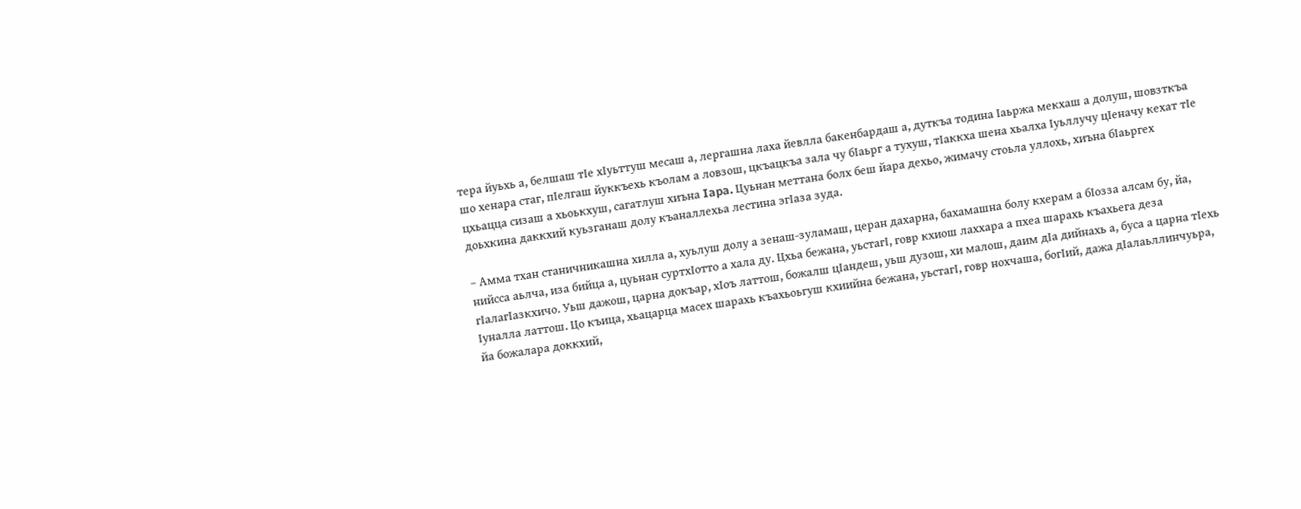тера йуьхь а, белшаш тIе хIуьттуш месаш а, лергашна лаха йевлла бакенбардаш а, дуткъа тодина Iаьржа мекхаш а долуш, шовзткъа шо хенара стаг, пIелгаш йуккъехь къолам а ловзош, цкъацкъа зала чу бIаьрг а тухуш, тIаккха шена хьалха Iуьллучу цIеначу кехат тIе цхьацца сизаш а хьоькхуш, сагатлуш хиъна Iapa. Цуьнан меттана болх беш йара дехьо, жимачу стоьла уллохь, хиъна бIаьргех доьхкина даккхий куьзганаш долу къаналлехьа лестина эгIаза зуда.

– Амма тхан станичникашна хилла а, хуьлуш долу а зенаш-зуламаш, церан дахарна, бахамашна болу кхерам а бIозза алсам бу, йа, нийсса аьлча, иза бийца а, цуьнан суртхIотто а хала ду. Цхьа бежана, уьстагI, говр кхиош лаххара а пхеа шарахь къахьега деза гIалагIазкхичо. Уьш дажош, царна докъар, хIоъ латтош, божалш цIандеш, уьш дузош, хи малош, даим дIа дийнахь а, буса а царна тIехь Iуналла латтош. Цо къица, хьацарца масех шарахь къахьоьгуш кхиийна бежана, уьстагI, говр нохчаша, богIий, дажа дIалаьллинчуьра, йа божалара доккхий,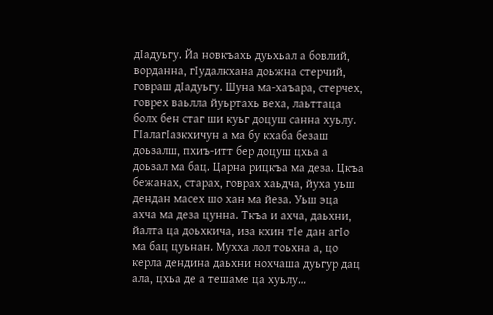дIадуьгу. Йа новкъахь дуьхьал а бовлий, ворданна, гIудалкхана доьжна стерчий, говраш дIадуьгу. Шуна ма-хаъара, стерчех, говрех ваьлла йуьртахь веха, лаьттаца болх бен стаг ши куьг доцуш санна хуьлу. ГIалагIазкхичун а ма бу кхаба безаш доьзалш, пхиъ-итт бер доцуш цхьа а доьзал ма бац. Царна рицкъа ма деза. Цкъа бежанах, старах, говрах хаьдча, йуха уьш дендан масех шо хан ма йеза. Уьш эца ахча ма деза цунна. Ткъа и ахча, даьхни, йалта ца доьхкича, иза кхин тIе дан aгIo ма бац цуьнан. Мухха лол тоьхна а, цо керла дендина даьхни нохчаша дуьгур дац ала, цхьа де а тешаме ца хуьлу…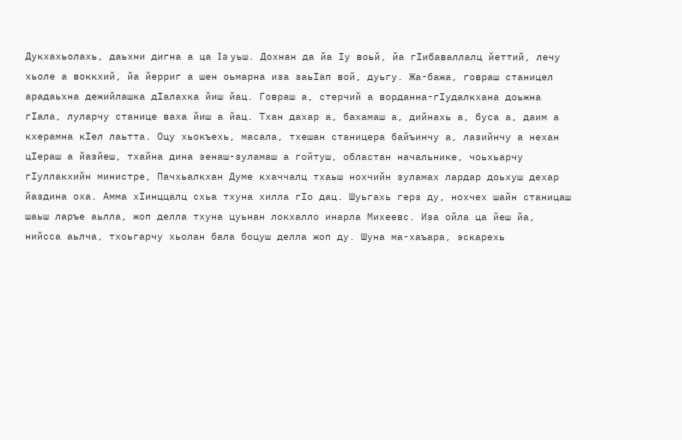Дукхахьолахь, даьхни дигна а ца Ia уьш. Дохнан да йа Iу воьй, йа гIибаваллалц йеттий, лечу хьоле а воккхий, йа йерриг а шен оьмарна иза заьIап вой, дуьгу. Жа-бажа, говраш станицел арадаьхна дежийлашка дIалахка йиш йац. Говраш а, стерчий а ворданна-гIудалкхана доьжна гIaла, луларчу станице ваха йиш а йац. Тхан дахар а, бахамаш а, дийнахь а, буса а, даим а кхерамна кIел лаьтта. Оцу хьокъехь, масала, тхешан станицера байъинчу а, лазийнчу а нехан цIераш а йазйеш, тхайна дина зенаш-зуламаш а гойтуш, областан начальнике, чоьхьарчу гIуллакхийн министре, Пачхьалкхан Думе кхаччалц тхаьш нохчийн зуламах лардар доьхуш дехар йаздина оха. Амма хIинццалц схьа тхуна хилла гIо дац. Шуьгахь герз ду, нохчех шайн станицаш шаьш ларъе аьлла, жоп делла тхуна цуьнан локхалло инарла Михеевс. Иза ойла ца йеш йа, нийсса аьлча, тхоьгарчу хьолан бала боцуш делла жоп ду. Шуна ма-хаъара, эскарехь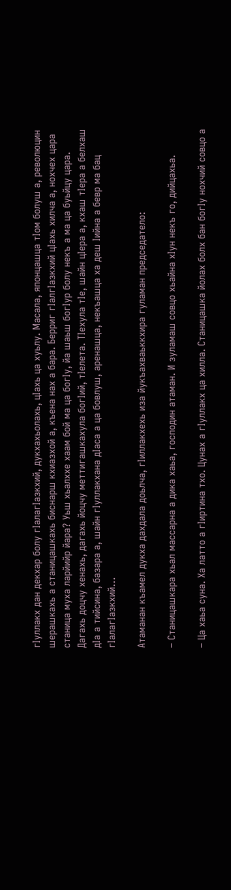гIуллакх дан декхар болу гIалагIазкхий, дукхахьолахь, цIахь ца хуьлу. Масала, японцашца тIом болуш а, революцин шерашкахь а станицашкахь биснарш кхиазхой а, къена нах а бара. Берриг гIалгIазкхий цIахь хилча а, нохчех цара станица муха ларйийр йара? Уьш хьалххе хаам бой ма ца богIу, йа шаьш богIур болу некъ а ма ца буьйцу цара. Дагахь доцчу хенахь, дагахь йоцчу меттигашкахула богIий, тIелета. ТIехула тIе, шайн цIера а, кхаш тIера а белхаш дIa а тийсина, базара а, шайн гIуллакхана дIаса а ца бовлуш, аренашца, некъашца ха деш Iийна а бевр ма бац гIалагIазкхий…

Атаманан къамел дукха дахдала доьлча, гIиллакхехь иза йукъахваьккхира гуламан председатело:

– Станицашкара хьал массарна а дика хаьа, господин атаман. И зуламаш совцо хьайна хIун некъ го, дийцахьа.

– Ца хаьа суна. Ха латто а гIиртина тхо. Цунах а гIуллакх ца хилла. Станицашка йолах болх бан богIу нохчий совцо а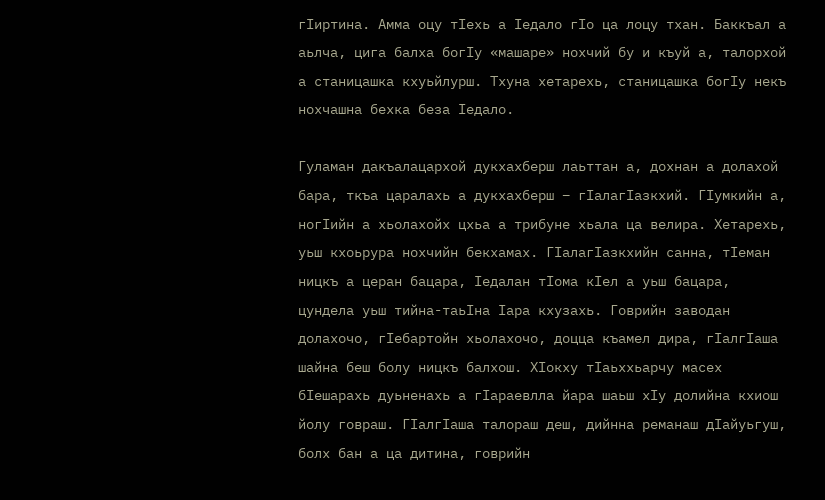гIиртина. Амма оцу тIехь а Iедало гIo ца лоцу тхан. Баккъал а аьлча, цига балха богIу «машаре» нохчий бу и къуй а, талорхой а станицашка кхуьйлурш. Тхуна хетарехь, станицашка богIу некъ нохчашна бехка беза Iедало.

Гуламан дакъалацархой дукхахберш лаьттан а, дохнан а долахой бара, ткъа царалахь а дукхахберш – гIалагIазкхий. ГIумкийн а, ногIийн а хьолахойх цхьа а трибуне хьала ца велира. Хетарехь, уьш кхоьрура нохчийн бекхамах. ГIалагIазкхийн санна, тIеман ницкъ а церан бацара, Iедалан тIома кIел а уьш бацара, цундела уьш тийна-таьIна Iара кхузахь. Говрийн заводан долахочо, гIебартойн хьолахочо, доцца къамел дира, гIалгIаша шайна беш болу ницкъ балхош. ХIокху тIаьххьарчу масех бIешарахь дуьненахь а гIараевлла йара шаьш хIy долийна кхиош йолу говраш. ГIалгIаша талораш деш, дийнна реманаш дIайуьгуш, болх бан а ца дитина, говрийн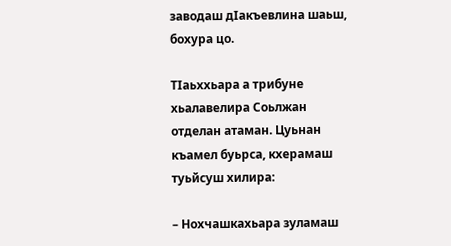заводаш дIакъевлина шаьш, бохура цо.

ТIаьххьара а трибуне хьалавелира Соьлжан отделан атаман. Цуьнан къамел буьрса, кхерамаш туьйсуш хилира:

– Нохчашкахьара зуламаш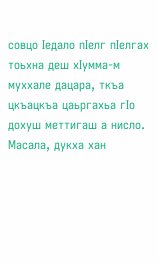совцо Iедало пIелг пIелгах тоьхна деш хIумма-м муххале дацара, ткъа цкъацкъа цаьргахьа гIо дохуш меттигаш а нисло. Масала, дукха хан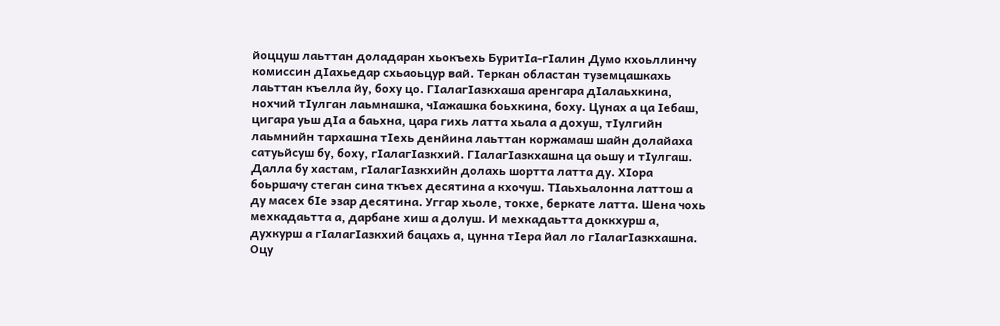йоццуш лаьттан доладаран хьокъехь БуритIа-гIалин Думо кхоьллинчу комиссин дIахьедар схьаоьцур вай. Теркан областан туземцашкахь лаьттан къелла йу, боху цо. ГIалагIазкхаша аренгара дIалаьхкина, нохчий тIулган лаьмнашка, чIажашка боьхкина, боху. Цунах а ца Iебаш, цигара уьш дIа а баьхна, цара гихь латта хьала а дохуш, тIулгийн лаьмнийн тархашна тIехь денйина лаьттан коржамаш шайн долайаха сатуьйсуш бу, боху, гIалагIазкхий. ГIалагIазкхашна ца оьшу и тIулгаш. Далла бу хастам, гIалагIазкхийн долахь шортта латта ду. ХIора боьршачу стеган сина ткъех десятина а кхочуш. ТIаьхьалонна латтош а ду масех бIе эзар десятина. Уггар хьоле, токхе, беркате латта. Шена чохь мехкадаьтта а, дарбане хиш а долуш. И мехкадаьтта доккхурш а, духкурш а гIалагIазкхий бацахь а, цунна тIера йал ло гIалагIазкхашна. Оцу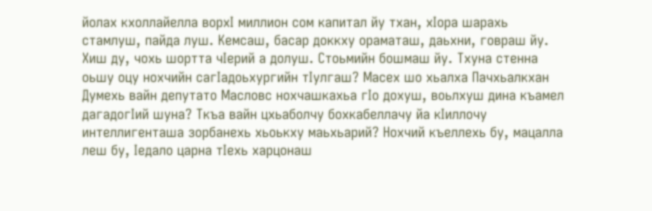йолах кхоллайелла ворхI миллион сом капитал йу тхан, хIора шарахь стамлуш, пайда луш. Кемсаш, басар доккху ораматаш, даьхни, говраш йу. Хиш ду, чохь шортта чIерий а долуш. Стоьмийн бошмаш йу. Тхуна стенна оьшу оцу нохчийн сагIадоьхургийн тIулгаш? Масех шо хьалха Пачхьалкхан Думехь вайн депутато Масловс нохчашкахьа гIo дохуш, воьлхуш дина къамел дагадогIий шуна? Ткъа вайн цхьаболчу бохкабеллачу йа кIиллочу интеллигенташа зорбанехь хьоькху маьхьарий? Нохчий къеллехь бу, мацалла леш бу, Iедало царна тIехь харцонаш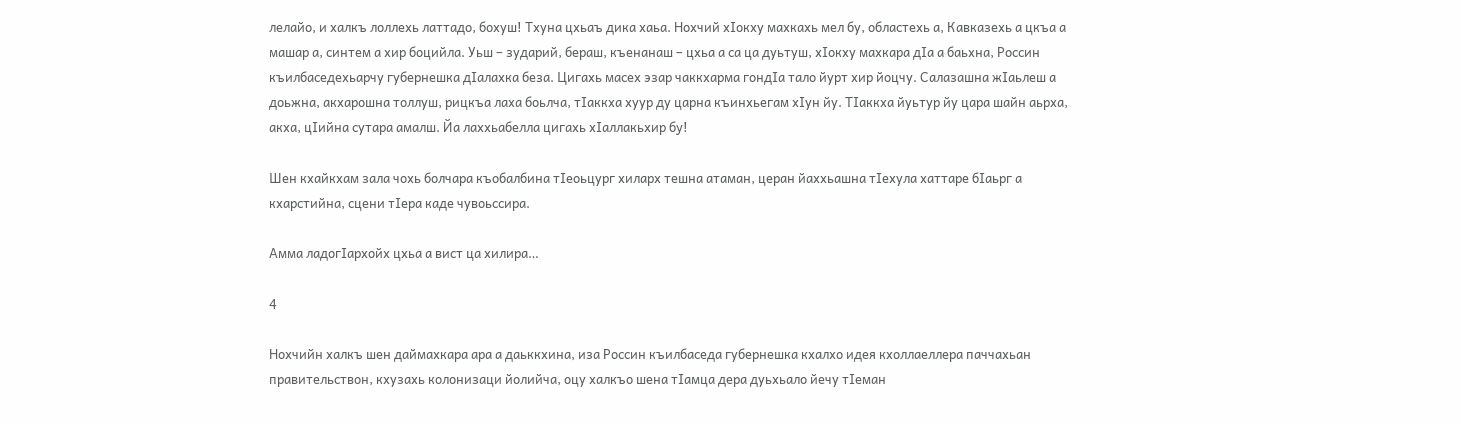лелайо, и халкъ лоллехь латтадо, бохуш! Тхуна цхьаъ дика хаьа. Нохчий хIокху махкахь мел бу, областехь а, Кавказехь а цкъа а машар а, синтем а хир боцийла. Уьш – зударий, бераш, къенанаш – цхьа а са ца дуьтуш, хIокху махкара дIа а баьхна, Россин къилбаседехьарчу губернешка дIалахка беза. Цигахь масех эзар чаккхарма гондIа тало йурт хир йоцчу. Салазашна жIаьлеш а доьжна, акхарошна толлуш, рицкъа лаха боьлча, тIаккха хуур ду царна къинхьегам хIун йу. ТIаккха йуьтур йу цара шайн аьрха, акха, цIийна сутара амалш. Йа лаххьабелла цигахь хIаллакьхир бy!

Шен кхайкхам зала чохь болчара къобалбина тIеоьцург хиларх тешна атаман, церан йаххьашна тIехула хаттаре бIаьрг а кхарстийна, сцени тIера каде чувоьссира.

Амма ладогIархойх цхьа а вист ца хилира…

4

Нохчийн халкъ шен даймахкара ара а даьккхина, иза Россин къилбаседа губернешка кхалхо идея кхоллаеллера паччахьан правительствон, кхузахь колонизаци йолийча, оцу халкъо шена тIамца дера дуьхьало йечу тIеман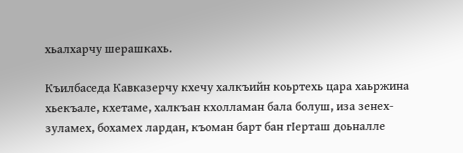хьалхарчу шерашкахь.

Къилбаседа Кавказерчу кхечу халкъийн коьртехь цара хаьржина хьекъале, кхетаме, халкъан кхолламан бала болуш, иза зенех-зуламех, бохамех лардан, къоман барт бан гIерташ доьналле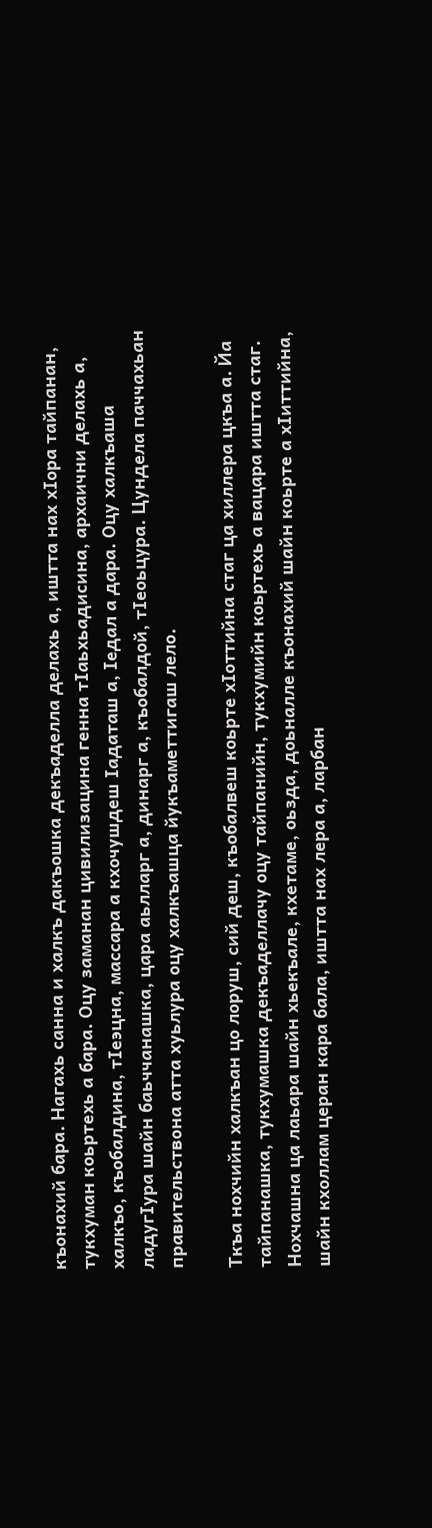къонахий бара. Нагахь санна и халкъ дакъошка декъаделла делахь а, иштта нах xIора тайпанан, тукхуман коьртехь а бара. Оцу заманан цивилизацина генна тIаьхьадисина, архаични делахь а, халкъо, къобалдина, тIеэцна, массара а кхочушдеш Iадаташ а, Iедал а дара. Оцу халкъаша ладугIура шайн баьччанашка, цара аьлларг а, динарг а, къобалдой, тIеоьцура. Цундела паччахьан правительствона атта хуьлура оцу халкъашца йукъаметтигаш лело.

Ткъа нохчийн халкъан цо лоруш, сий деш, къобалвеш коьрте хIоттийна стаг ца хиллера цкъа а. Йа тайпанашка, тукхумашка декъаделлачу оцу тайпанийн, тукхумийн коьртехь а вацара иштта стаг. Нохчашна ца лаьара шайн хьекъале, кхетаме, оьзда, доьналле къонахий шайн коьрте а хIиттийнa, шайн кхоллам церан кара бала, иштта нах лера а, ларбан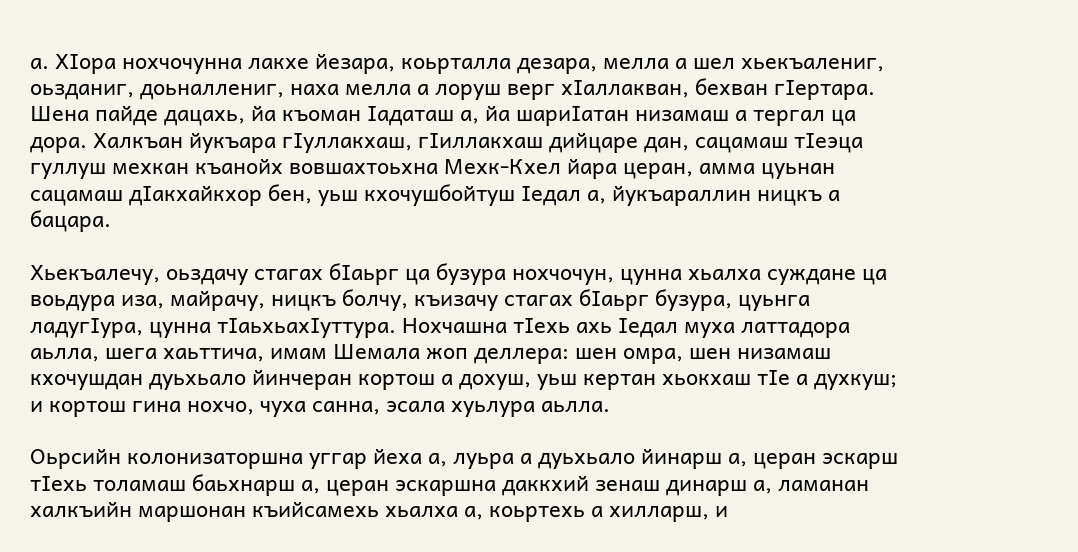а. XIоpa нохчочунна лакхе йезара, коьрталла дезара, мелла а шел хьекъалениг, оьзданиг, доьналлениг, наха мелла а лоруш верг хIаллакван, бехван гIертара. Шена пайде дацахь, йа къоман Iадаташ а, йа шариIатан низамаш а тергал ца дора. Халкъан йукъара гIуллакхаш, гIиллакхаш дийцаре дан, сацамаш тIеэца гуллуш мехкан къанойх вовшахтоьхна Мехк-Кхел йара церан, амма цуьнан сацамаш дIакхайкхор бен, уьш кхочушбойтуш Iедал а, йукъараллин ницкъ а бацара.

Хьекъалечу, оьздачу стагах бIаьрг ца бузура нохчочун, цунна хьалха суждане ца воьдура иза, майрачу, ницкъ болчу, къизачу стагах бIаьрг бузура, цуьнга ладугIура, цунна тIаьхьахIуттура. Нохчашна тIехь ахь Iедал муха латтадора аьлла, шега хаьттича, имам Шемала жоп деллера: шен омра, шен низамаш кхочушдан дуьхьало йинчеран кортош а дохуш, уьш кертан хьокхаш тIе а духкуш; и кортош гина нохчо, чуха санна, эсала хуьлура аьлла.

Оьрсийн колонизаторшна уггар йеха а, луьра а дуьхьало йинарш а, церан эскарш тIехь толамаш баьхнарш а, церан эскаршна даккхий зенаш динарш а, ламанан халкъийн маршонан къийсамехь хьалха а, коьртехь а хилларш, и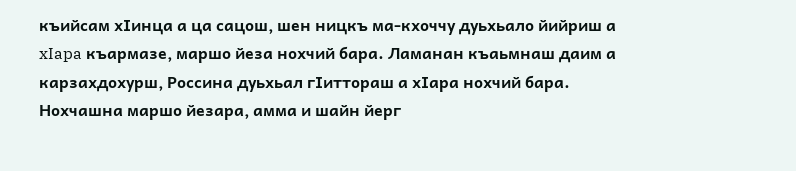къийсам хIинца а ца сацош, шен ницкъ ма-кхоччу дуьхьало йийриш а xIapa къармазе, маршо йеза нохчий бара. Ламанан къаьмнаш даим а карзахдохурш, Россина дуьхьал гIиттораш а хIара нохчий бара. Нохчашна маршо йезара, амма и шайн йерг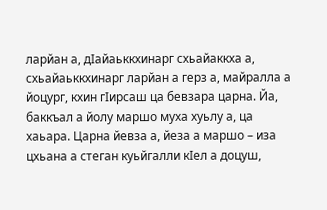ларйан а, дIайаьккхинарг схьайаккха а, схьайаьккхинарг ларйан а герз а, майралла а йоцург, кхин гIирсаш ца бевзара царна. Йа, баккъал а йолу маршо муха хуьлу а, ца хаьара. Царна йевза а, йеза а маршо – иза цхьана а стеган куьйгалли кIел а доцуш,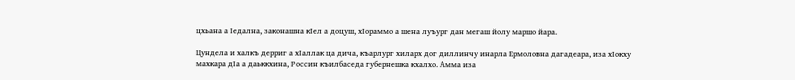цхьана а Iедална, законашна кIел а доцуш, хIораммо а шена луъург дан мегаш йолу маршо йара.

Цундела и халкъ дерриг а хIаллак ца дича, къарлург хиларх дог диллинчу инарла Ермоловна дагадеара, иза хIокху махкара дIа а даьккхина, Россин къилбаседа губернешка кхалхо. Амма иза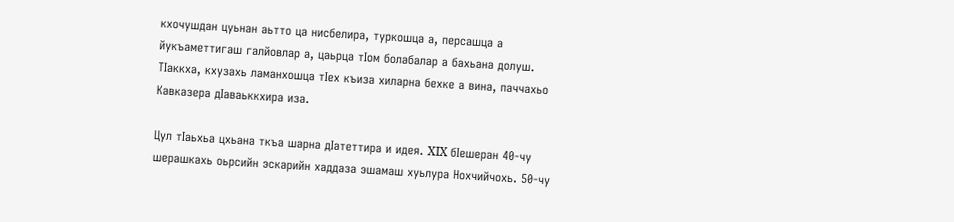кхочушдан цуьнан аьтто ца нисбелира, туркошца а, персашца а йукъаметтигаш галйовлар а, цаьрца тIом болабалар а бахьана долуш. ТIаккха, кхузахь ламанхошца тIех къиза хиларна бехке а вина, паччахьо Кавказера дIаваьккхира иза.

Цул тIаьхьа цхьана ткъа шарна дIатеттира и идея. XIX бIешеран 40-чу шерашкахь оьрсийн эскарийн хаддаза эшамаш хуьлура Нохчийчохь. 50-чу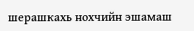шерашкахь нохчийн эшамаш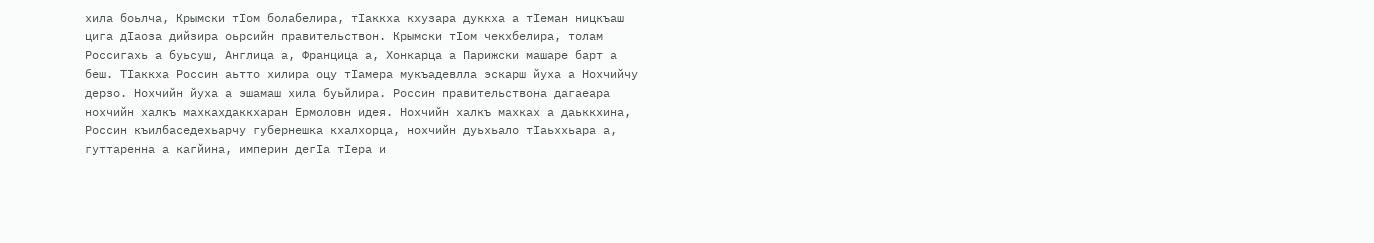хила боьлча, Крымски тIом болабелира, тIаккха кхузара дуккха а тIеман ницкъаш цига дIаоза дийзира оьрсийн правительствон. Крымски тIом чекхбелира, толам Россигахь а буьсуш, Англица а, Францица а, Хонкарца а Парижски машаре барт а беш. ТIаккха Россин аьтто хилира оцу тIамера мукъадевлла эскарш йуха а Нохчийчу дерзо. Нохчийн йуха а эшамаш хила буьйлира. Россин правительствона дагаеара нохчийн халкъ махкахдаккхаран Ермоловн идея. Нохчийн халкъ махках а даьккхина, Россин къилбаседехьарчу губернешка кхалхорца, нохчийн дуьхьало тIаьххьара а, гуттаренна а кагйина, империн дегIа тIера и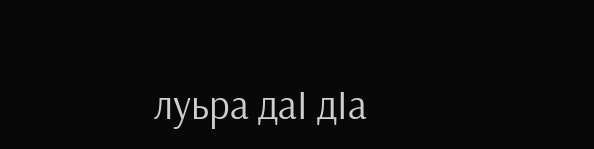луьра даI дIа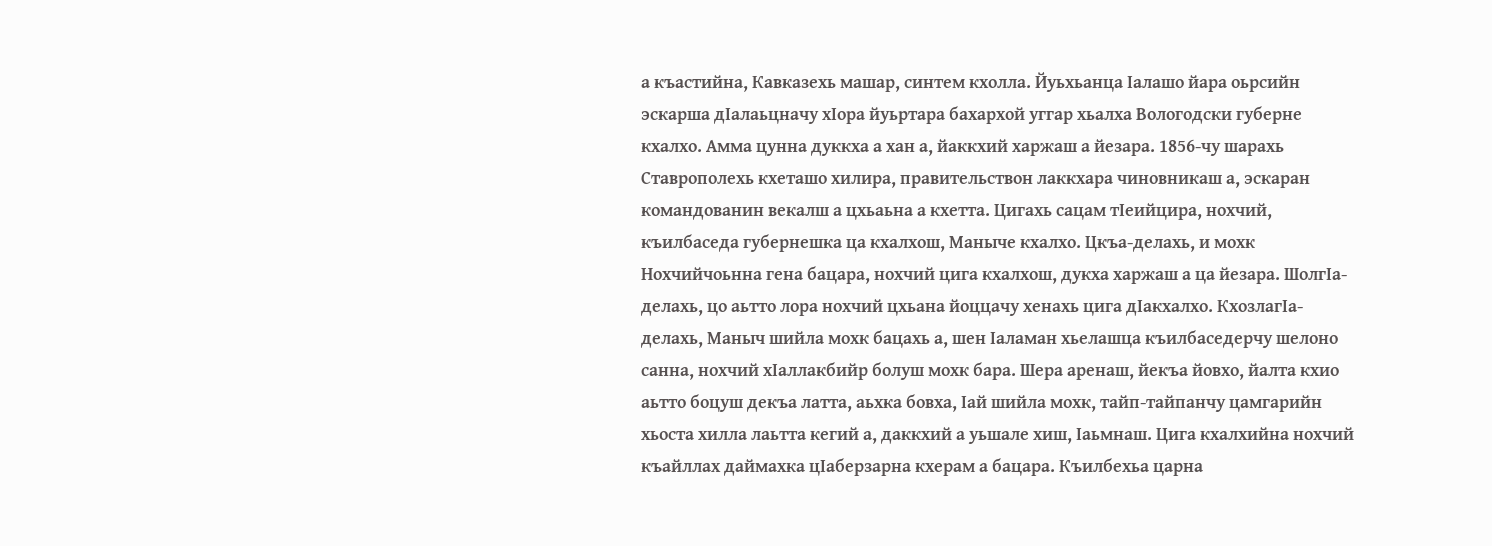а къастийна, Кавказехь машар, синтем кхолла. Йуьхьанца Iалашо йара оьрсийн эскарша дIалаьцначу xIоpa йуьртара бахархой уггар хьалха Вологодски губерне кхалхо. Амма цунна дуккха а хан а, йаккхий харжаш а йезара. 1856-чу шарахь Ставрополехь кхеташо хилира, правительствон лаккхара чиновникаш а, эскаран командованин векалш а цхьаьна а кхетта. Цигахь сацам тIеийцира, нохчий, къилбаседа губернешка ца кхалхош, Маныче кхалхо. Цкъа-делахь, и мохк Нохчийчоьнна гена бацара, нохчий цига кхалхош, дукха харжаш а ца йезара. ШолгIа-делахь, цо аьтто лора нохчий цхьана йоццачу хенахь цига дIакхалхо. КхозлагIа-делахь, Маныч шийла мохк бацахь а, шен Iаламан хьелашца къилбаседерчу шелоно санна, нохчий хIаллакбийр болуш мохк бара. Шера аренаш, йекъа йовхо, йалта кхио аьтто боцуш декъа латта, аьхка бовха, Iaй шийла мохк, тайп-тайпанчу цамгарийн хьоста хилла лаьтта кегий а, даккхий а уьшале хиш, Iаьмнаш. Цига кхалхийна нохчий къайллах даймахка цIаберзарна кхерам а бацара. Къилбехьа царна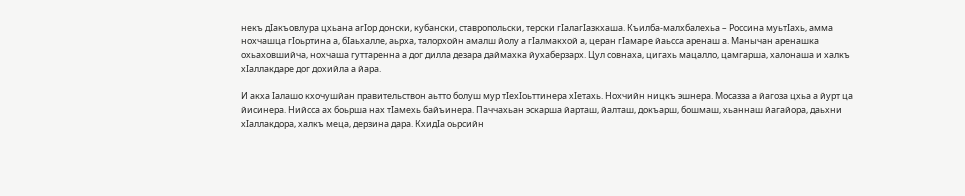некъ дIакъовлура цхьана агIор донски, кубански, ставропольски, терски гIалагIазкхаша. Къилба-малхбалехьа – Россина муьтIахь, амма нохчашца гIоьртина а, бIаьхалле, аьрха, талорхойн амалш йолу а гIалмакхой а, церан гIaмape йаьсса аренаш а. Манычан аренашка охьаховшийча, нохчаша гуттаренна а дог дилла дезара даймахка йухаберзарх. Цул совнаха, цигахь мацалло, цамгарша, халонаша и халкъ хIаллакдаре дог дохийла а йара.

И акха Iалашо кхочушйан правительствон аьтто болуш мур тIехIоьттинера хIетахь. Нохчийн ницкъ эшнера. Мосазза а йагоза цхьа а йурт ца йисинера. Нийсса ах боьрша нах тIамехь байъинера. Паччахьан эскарша йарташ, йалташ, докъарш, бошмаш, хьаннаш йагайора, даьхни хIаллакдора, халкъ меца, дерзина дара. КхидIа оьрсийн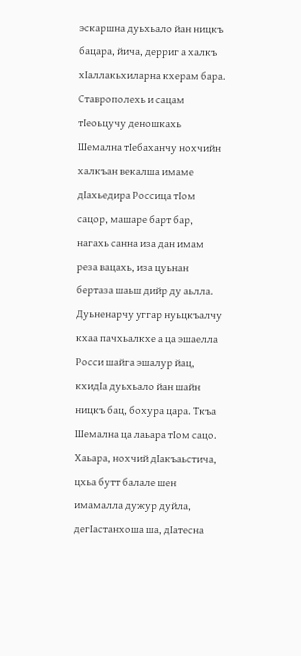эскаршна дуьхьало йан ницкъ бацара, йича, дерриг а халкъ хIаллакьхиларна кхерам бара. Ставрополехь и сацам тIеоьцучу деношкахь Шемална тIебаханчу нохчийн халкъан векалша имаме дIахьедира Россица тIом сацор, машаре барт бар, нагахь санна иза дан имам реза вацахь, иза цуьнан бертаза шаьш дийр ду аьлла. Дуьненарчу yггар нуьцкъалчу кхаа пачхьалкхе а ца эшаелла Росси шайга эшалур йац, кхидIа дуьхьало йан шайн ницкъ бац, бохура цара. Ткъа Шемална ца лаьара тIом сацо. Хаьара, нохчий дIакъаьстича, цхьа бутт балале шен имамалла дужур дуйла, дегIастанхоша ша, дIатесна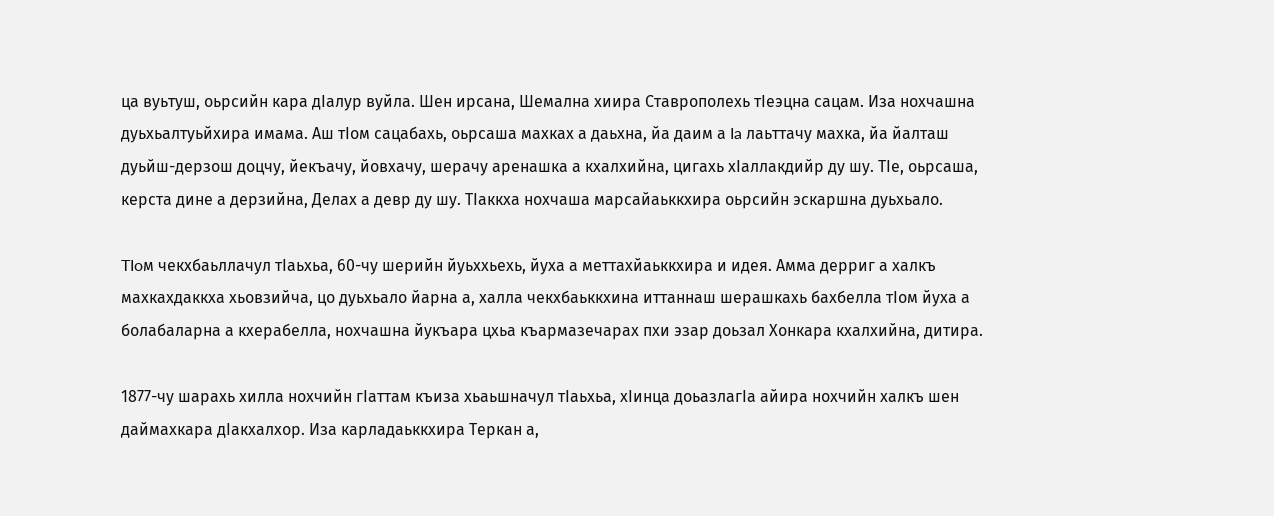ца вуьтуш, оьрсийн кара дIалур вуйла. Шен ирсана, Шемална хиира Ставрополехь тIеэцна сацам. Иза нохчашна дуьхьалтуьйхира имама. Аш тIом сацабахь, оьрсаша махках а даьхна, йа даим а Ia лаьттачу махка, йа йалташ дуьйш-дерзош доцчу, йекъачу, йовхачу, шерачу аренашка а кхалхийна, цигахь хIаллакдийр ду шу. TIе, оьрсаша, керста дине а дерзийна, Делах а девр ду шу. ТIаккха нохчаша марсайаьккхира оьрсийн эскаршна дуьхьало.

TIoм чекхбаьллачул тIаьхьа, 60-чу шерийн йуьххьехь, йуха а меттахйаьккхира и идея. Амма дерриг а халкъ махкахдаккха хьовзийча, цо дуьхьало йарна а, халла чекхбаьккхина иттаннаш шерашкахь бахбелла тIом йуха а болабаларна а кхерабелла, нохчашна йукъара цхьа къармазечарах пхи эзар доьзал Хонкара кхалхийна, дитира.

1877-чу шарахь хилла нохчийн гIаттам къиза хьаьшначул тIаьхьа, хIинца доьазлагIа айира нохчийн халкъ шен даймахкара дIакхалхор. Иза карладаьккхира Теркан а,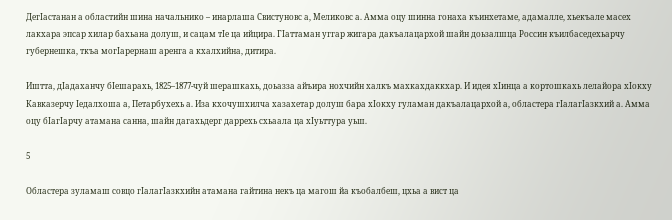ДегIастанан а областийн шина начальнико – инарлаша Свистуновс а, Меликовс а. Амма оцу шинна гонаха къинхетаме, адамалле, хьекъале масех лакхара эпсар хилар бахьана долуш, и сацам тIе ца ийцира. ГIаттаман уггар жигара дакъалацархой шайн доьзалшца Россин къилбаседехьарчу губернешка, ткъа могIарернаш аренга а кхалхийна, дитира.

Иштта, дIадаханчу бIешарахь, 1825–1877-чуй шерашкахь, доьазза айъира нохчийн халкъ махкахдаккхар. И идея хIинца а кортошкахь лелайора хIокху Кавказерчу Iедалхоша а, Петарбухехь а. Иза кхочушхилча хазахетар долуш бара хIокху гуламан дакъалацархой а, областера гIалагIазкхий а. Амма оцу бIагIарчу атамана санна, шайн дагахьдерг даррехь схьаала ца хIуьттура уьш.

5

Областера зуламаш совцо гIалагIазкхийн атамана гайтина некъ ца магош йа къобалбеш, цхьа а вист ца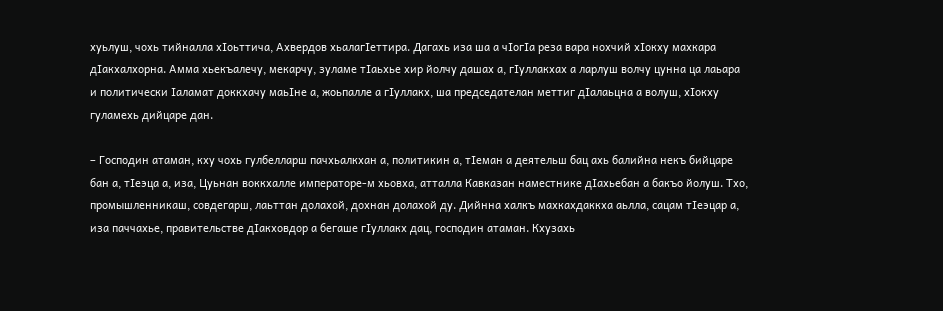хуьлуш, чохь тийналла хIоьттича, Ахвердов хьалагIеттира. Дагахь иза ша а чIогIа реза вара нохчий хIокху махкара дIакхалхорна. Амма хьекъалечу, мекарчу, зуламе тIаьхье хир йолчу дашах а, гIуллакхах а ларлуш волчу цунна ца лаьара и политически Iаламат доккхачу маьIне а, жоьпалле а гIуллакх, ша председателан меттиг дIалаьцна а волуш, хIокху гуламехь дийцаре дан.

– Господин атаман, кху чохь гулбелларш пачхьалкхан а, политикин а, тIеман а деятельш бац ахь балийна некъ бийцаре бан а, тIеэца а, иза, Цуьнан воккхалле императоре-м хьовха, атталла Кавказан наместнике дIахьебан а бакъо йолуш. Тхо, промышленникаш, совдегарш, лаьттан долахой, дохнан долахой ду. Дийнна халкъ махкахдаккха аьлла, сацам тIеэцар а, иза паччахье, правительстве дIакховдор а бегаше гIуллакх дац, господин атаман. Кхузахь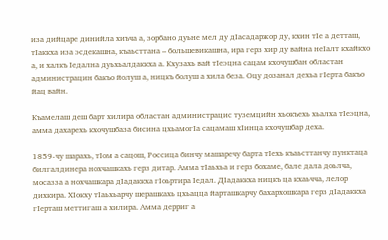иза дийцаре динийла хиъча а, зорбано дуьне мел ду дIасадаржор ду, кхин тIе а детташ, тIаккха иза эсдекашна, къаьсттана – большевикашна, ира герз хир ду вайна неIалт кхайкхо а, и халкъ Iедална дуьхьалдаккха а. Кхузахь вай тIеэцна сацам кхочушбан областан администрацин бакъо йолуш а, ницкъ болуш а хила беза. Оцу дозанал дехьа гIерта бакъо йац вайн.

Къамелаш деш барт хилира областан администрацис туземцийн хьокъехь хьалха тIеэцна, амма дахарехь кхочушбаза бисина цхьамогIа сацамаш хIинца кхочушбар деха.

1859-чу шарахь, тIом а сацош, Россица бинчу машаречу барта тIехь къаьсттанчу пунктаца билгалдинера нохчашкахь герз дитар. Амма тIаьхьа и герз бохаме, бале дала доьлча, мосазза а нохчашкара дIадаккха гIоьртира Iедал. ДIадаккха ницкъ ца кхаьчча, лелор дихкира. ХIокху тIаьхьарчу шерашкахь цхьацца йарташкарчу бахархошкара герз дIадаккха гIерташ меттигаш а хилира. Амма дерриг а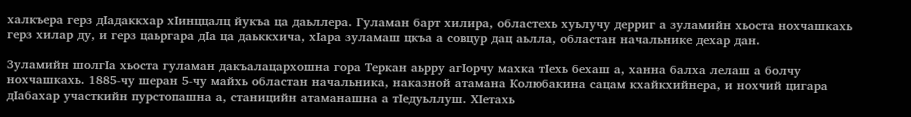халкъера герз дIадаккхар хIинццалц йукъа ца даьллера. Гуламан барт хилира, областехь хуьлучу дерриг а зуламийн хьоста нохчашкахь герз хилар ду, и герз цаьргара дIа ца даьккхича, хIара зуламаш цкъа а совцур дац аьлла, областан начальнике дехар дан.

Зуламийн шолгIa хьоста гуламан дакъалацархошна гора Теркан аьрру агIорчу махка тIехь бехаш а, ханна балха лелаш а болчу нохчашкахь. 1885-чу шеран 5-чу майхь областан начальника, наказной атамана Колюбакина сацам кхайкхийнера, и нохчий цигара дIабахар участкийн пурстопашна а, станицийн атаманашна а тIедуьллуш. ХIетахь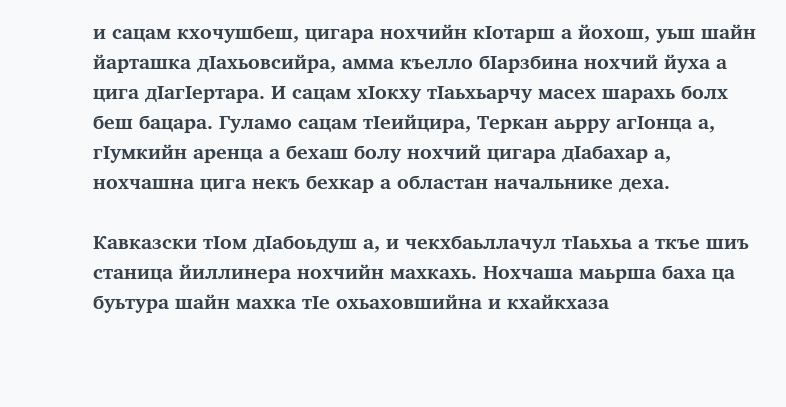и сацам кхочушбеш, цигара нохчийн кIотарш а йохош, уьш шайн йарташка дIахьовсийра, амма къелло бIарзбина нохчий йуха а цига дIагIертара. И сацам хIокху тIаьхьарчу масех шарахь болх беш бацара. Гуламо сацам тIеийцира, Теркан аьрру агIонца а, гIумкийн аренца а бехаш болу нохчий цигара дIабахар а, нохчашна цига некъ бехкар а областан начальнике деха.

Кавказски тIом дIабоьдуш а, и чекхбаьллачул тIаьхьа а ткъе шиъ станица йиллинера нохчийн махкахь. Нохчаша маьрша баха ца буьтура шайн махка тIе охьаховшийна и кхайкхаза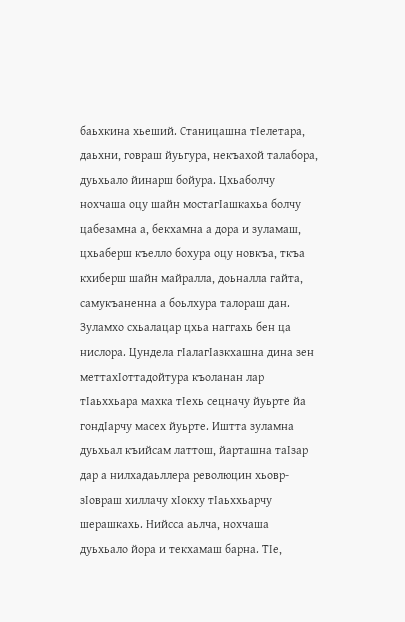баьхкина хьеший. Станицашна тIелетара, даьхни, говраш йуьгура, некъахой талабора, дуьхьало йинарш бойура. Цхьаболчу нохчаша оцу шайн мостагIашкахьа болчу цабезамна а, бекхамна а дора и зуламаш, цхьаберш къелло бохура оцу новкъа, ткъа кхиберш шайн майралла, доьналла гайта, самукъаненна а боьлхура талораш дан. Зуламхо схьалацар цхьа наггахь бен ца нислора. Цундела гIалагIазкхашна дина зен меттахIоттадойтура къоланан лар тIаьххьара махка тIехь сецначу йуьрте йа гондIарчу масех йуьрте. Иштта зуламна дуьхьал къийсам латтош, йарташна таIзар дар а нилхадаьллера революцин хьовр-зIовраш хиллачу хIокху тIаьххьарчу шерашкахь. Нийсса аьлча, нохчаша дуьхьало йора и текхамаш барна. ТIе,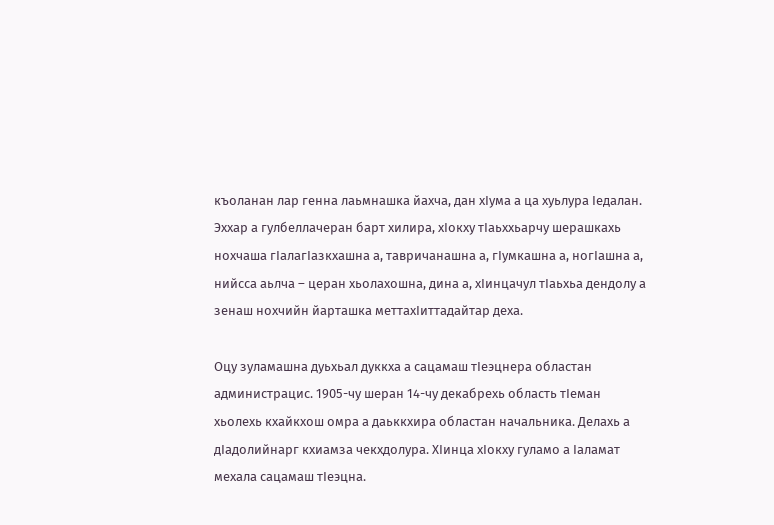къоланан лар генна лаьмнашка йахча, дан хIyмa а ца хуьлура Iедалан. Эххар а гулбеллачеран барт хилира, хIокху тIаьххьарчу шерашкахь нохчаша гIалагIазкхашна а, тавричанашна а, гIумкашна а, ногIашна а, нийсса аьлча – церан хьолахошна, дина а, хIинцачул тIаьхьа дендолу а зенаш нохчийн йарташка меттахIиттадайтар деха.

Оцу зуламашна дуьхьал дуккха а сацамаш тIеэцнера областан администрацис. 1905-чу шеран 14-чу декабрехь область тIеман хьолехь кхайкхош омра а даьккхира областан начальника. Делахь а дIадолийнарг кхиамза чекхдолура. ХIинца хIокху гуламо а Iаламат мехала сацамаш тIеэцна.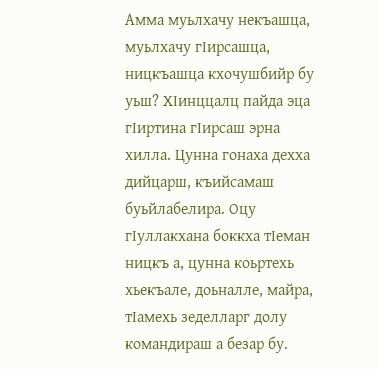Амма муьлхачу некъашца, муьлхачу гIирсашца, ницкъашца кхочушбийр бу уьш? ХIинццалц пайда эца гIиртина гIирсаш эрна хилла. Цунна гонаха дехха дийцарш, къийсамаш буьйлабелира. Оцу гIуллакхана боккха тIеман ницкъ а, цунна коьртехь хьекъале, доьналле, майра, тIамехь зеделларг долу командираш а безар бу.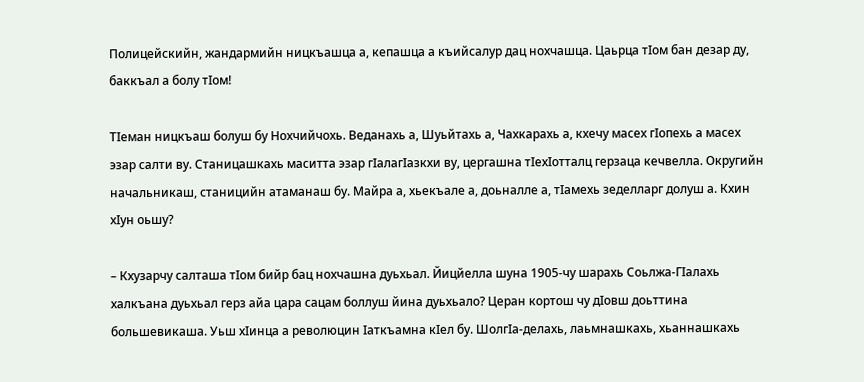Полицейскийн, жандармийн ницкъашца а, кепашца а къийсалур дац нохчашца. Цаьрца тIом бан дезар ду, баккъал а болу тIом!

ТIеман ницкъаш болуш бу Нохчийчохь. Веданахь а, Шуьйтахь а, Чахкарахь а, кхечу масех гIопехь а масех эзар салти ву. Станицашкахь маситта эзар гIалагIазкхи ву, цергашна тIехIотталц герзаца кечвелла. Округийн начальникаш, станицийн атаманаш бу. Майра а, хьекъале а, доьналле а, тIамехь зеделларг долуш а. Кхин хIун оьшу?

– Кхузарчу салташа тIом бийр бац нохчашна дуьхьал. Йицйелла шуна 1905-чу шарахь Соьлжа-ГIалахь халкъана дуьхьал герз айа цара сацам боллуш йина дуьхьало? Церан кортош чу дIовш доьттина большевикаша. Уьш хIинца а революцин Iаткъамна кIел бу. ШолгIа-делахь, лаьмнашкахь, хьаннашкахь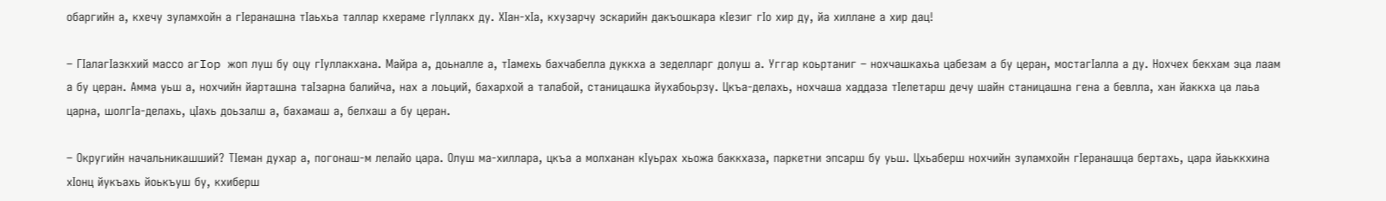обаргийн а, кхечу зуламхойн а гIеранашна тIаьхьа таллар кхераме гIуллакх ду. ХIан-хIа, кхузарчу эскарийн дакъошкара кIезиг гIo хир ду, йа хиллане а хир дац!

– ГIалагIазкхий массо aгIop жоп луш бу оцу гIуллакхана. Майра а, доьналле а, тIамехь бахчабелла дуккха а зеделларг долуш а. Уггар коьртаниг – нохчашкахьа цабезам а бу церан, мостагIалла а ду. Нохчех бекхам эца лаам а бу церан. Амма уьш а, нохчийн йарташна таIзарна балийча, нах а лоьций, бахархой а талабой, станицашка йухабоьрзу. Цкъа-делахь, нохчаша хаддаза тIелетарш дечу шайн станицашна гена а бевлла, хан йаккха ца лаьа царна, шолгIа-делахь, цIахь доьзалш а, бахамаш а, белхаш а бу церан.

– Округийн начальникашший? ТIеман духар а, погонаш-м лелайо цара. Олуш ма-хиллара, цкъа а молханан кIуьрах хьожа баккхаза, паркетни эпсарш бу уьш. Цхьаберш нохчийн зуламхойн гIеранашца бертахь, цара йаьккхина хIонц йукъахь йоькъуш бу, кхиберш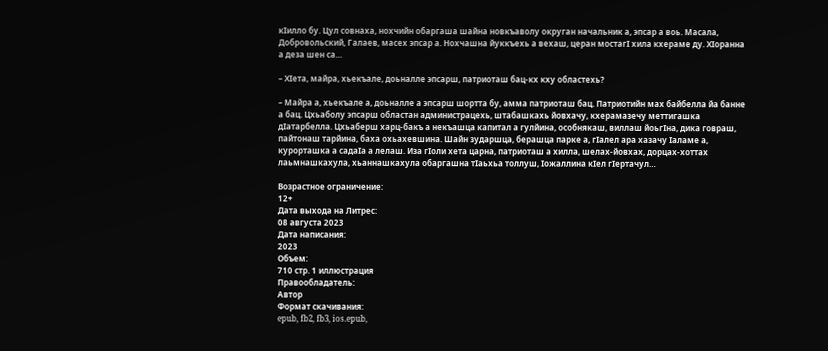кIилло бу. Цул совнаха, нохчийн обаргаша шайна новкъаволу округан начальник а, эпсар а воь. Масала, Добровольский, Галаев, масех эпсар а. Нохчашна йуккъехь а вехаш, церан мостагI хила кхераме ду. ХIоранна а деза шен са…

– ХIета, майра, хьекъале, доьналле эпсарш, патриоташ бац-кх кху областехь?

– Майра а, хьекъале а, доьналле а эпсарш шортта бу, амма патриоташ бац. Патриотийн мах байбелла йа банне а бац. Цхьаболу эпсарш областан администрацехь, штабашкахь йовхачу, кхерамазечу меттигашка дIатарбелла. Цхьаберш харц-бакъ а некъашца капитал а гулйина, особнякаш, виллаш йоьгIна, дика говраш, пайтонаш тарйина, баха охьахевшина. Шайн зударшца, берашца парке а, гIалел ара хазачу Iаламе а, курорташка а садаIа а лелаш. Иза гIоли хета царна, патриоташ а хилла, шелах-йовхах, дорцах-хоттах лаьмнашкахула, хьаннашкахула обаргашна тIаьхьа толлуш, Iожаллина кIел гIертачул…

Возрастное ограничение:
12+
Дата выхода на Литрес:
08 августа 2023
Дата написания:
2023
Объем:
710 стр. 1 иллюстрация
Правообладатель:
Автор
Формат скачивания:
epub, fb2, fb3, ios.epub,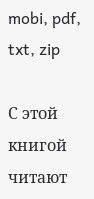mobi, pdf, txt, zip

С этой книгой читают